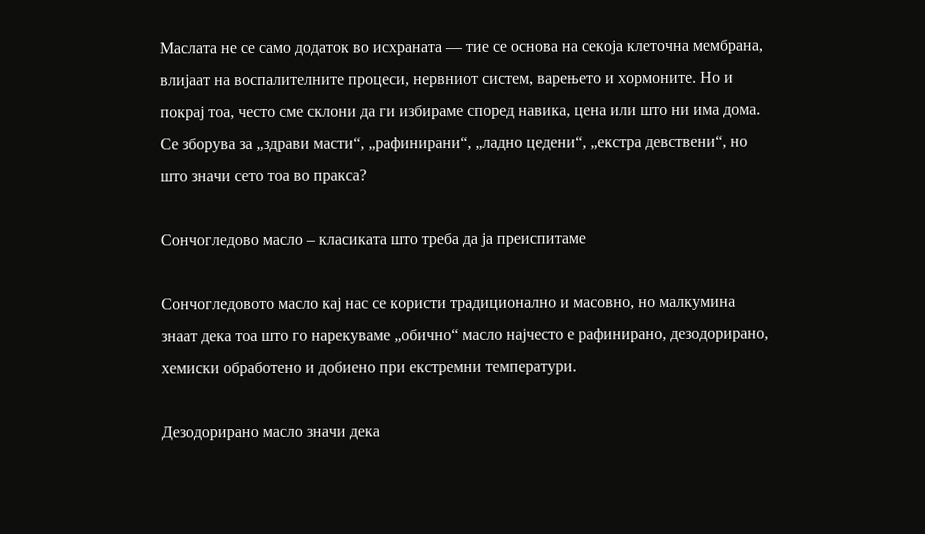Маслата не се само додаток во исхраната — тие се основа на секоја клеточна мембрана, влијаат на воспалителните процеси, нервниот систем, варењето и хормоните. Но и покрај тоа, често сме склони да ги избираме според навика, цена или што ни има дома. Се зборува за „здрави масти“, „рафинирани“, „ладно цедени“, „екстра девствени“, но што значи сето тоа во пракса?

Сончогледово масло – класиката што треба да ја преиспитаме

Сончогледовото масло кај нас се користи традиционално и масовно, но малкумина знаат дека тоа што го нарекуваме „обично“ масло најчесто е рафинирано, дезодорирано, хемиски обработено и добиено при екстремни температури.

Дезодорирано масло значи дека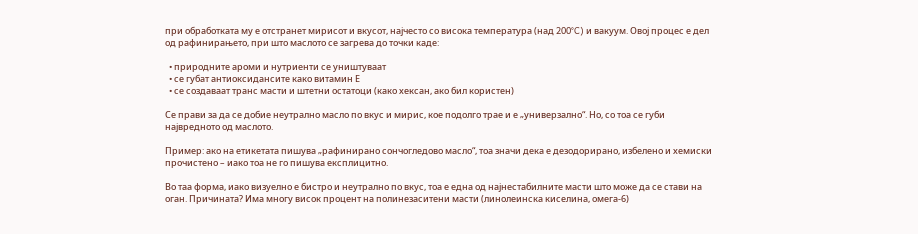при обработката му е отстранет мирисот и вкусот, најчесто со висока температура (над 200°C) и вакуум. Овој процес е дел од рафинирањето, при што маслото се загрева до точки каде:

  • природните ароми и нутриенти се уништуваат
  • се губат антиоксидансите како витамин Е
  • се создаваат транс масти и штетни остатоци (како хексан, ако бил користен)

Се прави за да се добие неутрално масло по вкус и мирис, кое подолго трае и е „универзално“. Но, со тоа се губи највредното од маслото.

Пример: ако на етикетата пишува „рафинирано сончогледово масло“, тоа значи дека е дезодорирано, избелено и хемиски прочистено – иако тоа не го пишува експлицитно.

Во таа форма, иако визуелно е бистро и неутрално по вкус, тоа е една од најнестабилните масти што може да се стави на оган. Причината? Има многу висок процент на полинезаситени масти (линолеинска киселина, омега-6)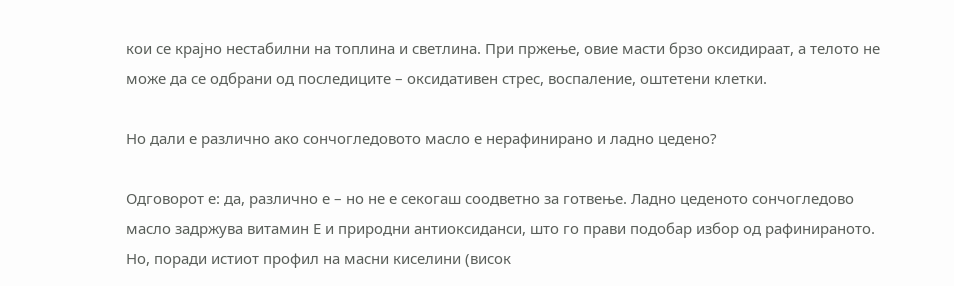кои се крајно нестабилни на топлина и светлина. При пржење, овие масти брзо оксидираат, а телото не може да се одбрани од последиците – оксидативен стрес, воспаление, оштетени клетки.

Но дали е различно ако сончогледовото масло е нерафинирано и ладно цедено?

Одговорот е: да, различно е – но не е секогаш соодветно за готвење. Ладно цеденото сончогледово масло задржува витамин Е и природни антиоксиданси, што го прави подобар избор од рафинираното. Но, поради истиот профил на масни киселини (висок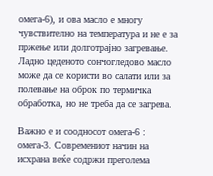омега-6), и ова масло е многу чувствително на температура и не е за пржење или долготрајно загревање. Ладно цеденото сончогледово масло може да се користи во салати или за полевање на оброк по термичка обработка, но не треба да се загрева.

Важно е и соодносот омега-6 : омега-3. Современиот начин на исхрана веќе содржи преголема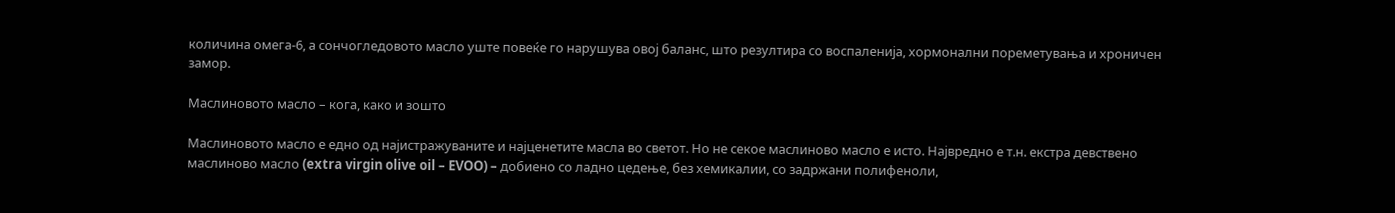количина омега-6, а сончогледовото масло уште повеќе го нарушува овој баланс, што резултира со воспаленија, хормонални пореметувања и хроничен замор.

Маслиновото масло – кога, како и зошто

Маслиновото масло е едно од најистражуваните и најценетите масла во светот. Но не секое маслиново масло е исто. Највредно е т.н. екстра девствено маслиново масло (extra virgin olive oil – EVOO) – добиено со ладно цедење, без хемикалии, со задржани полифеноли,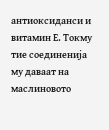антиоксиданси и витамин Е. Токму тие соединенија му даваат на маслиновото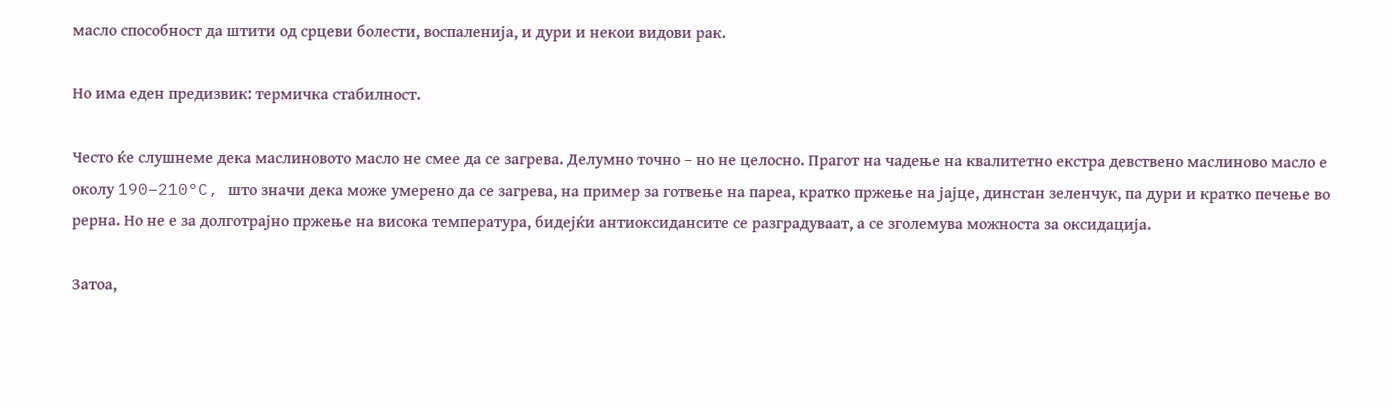масло способност да штити од срцеви болести, воспаленија, и дури и некои видови рак.

Но има еден предизвик: термичка стабилност.

Често ќе слушнеме дека маслиновото масло не смее да се загрева. Делумно точно – но не целосно. Прагот на чадење на квалитетно екстра девствено маслиново масло е околу 190–210°C, што значи дека може умерено да се загрева, на пример за готвење на пареа, кратко пржење на јајце, динстан зеленчук, па дури и кратко печење во рерна. Но не е за долготрајно пржење на висока температура, бидејќи антиоксидансите се разградуваат, а се зголемува можноста за оксидација.

Затоа,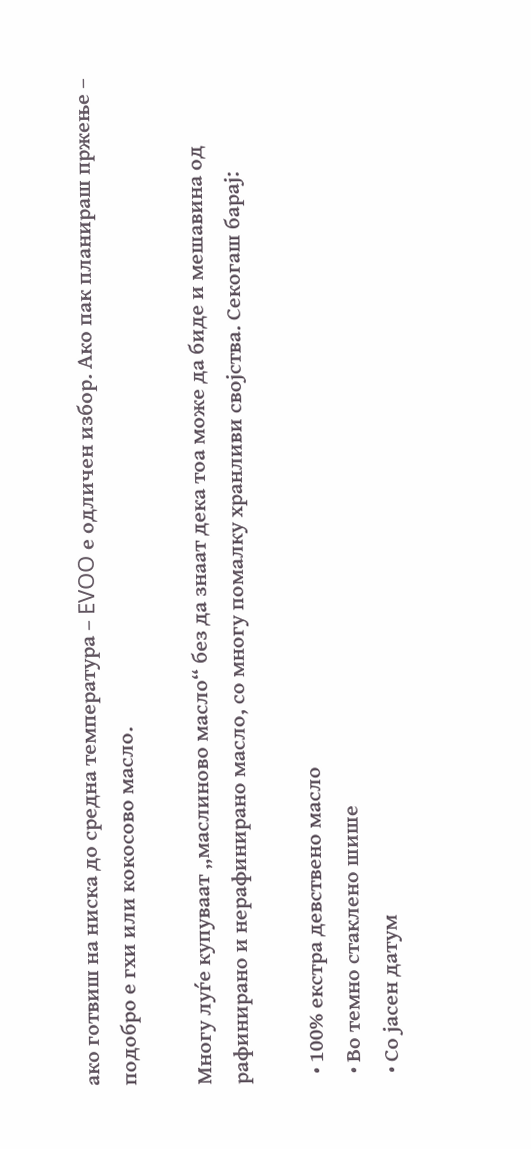ако готвиш на ниска до средна температура – EVOO е одличен избор. Ако пак планираш пржење – подобро е гхи или кокосово масло.

Многу луѓе купуваат „маслиново масло“ без да знаат дека тоа може да биде и мешавина од рафинирано и нерафинирано масло, со многу помалку хранливи својства. Секогаш барај:

  • 100% екстра девствено масло
  • Во темно стаклено шише
  • Со јасен датум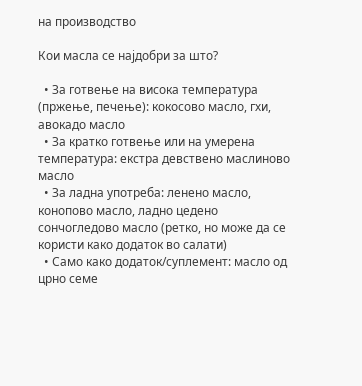на производство

Кои масла се најдобри за што?

  • За готвење на висока температура (пржење, печење): кокосово масло, гхи, авокадо масло
  • За кратко готвење или на умерена температура: екстра девствено маслиново масло
  • За ладна употреба: ленено масло, конопово масло, ладно цедено сончогледово масло (ретко, но може да се користи како додаток во салати)
  • Само како додаток/суплемент: масло од црно семе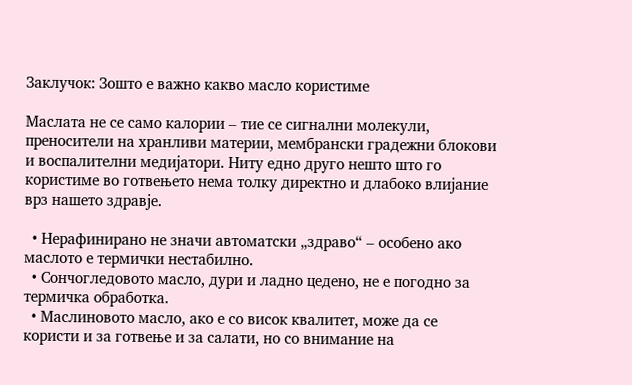Заклучок: Зошто е важно какво масло користиме

Маслата не се само калории – тие се сигнални молекули, преносители на хранливи материи, мембрански градежни блокови и воспалителни медијатори. Ниту едно друго нешто што го користиме во готвењето нема толку директно и длабоко влијание врз нашето здравје.

  • Нерафинирано не значи автоматски „здраво“ – особено ако маслото е термички нестабилно.
  • Сончогледовото масло, дури и ладно цедено, не е погодно за термичка обработка.
  • Маслиновото масло, ако е со висок квалитет, може да се користи и за готвење и за салати, но со внимание на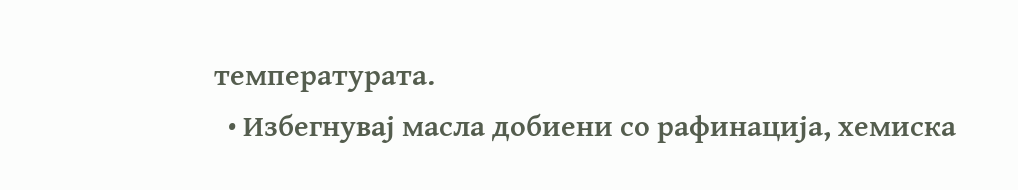температурата.
  • Избегнувај масла добиени со рафинација, хемиска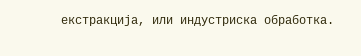екстракција, или индустриска обработка.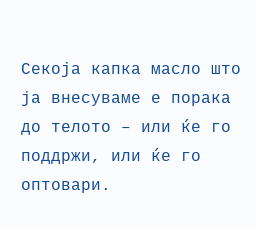Секоја капка масло што ја внесуваме е порака до телото – или ќе го поддржи, или ќе го оптовари.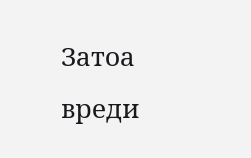Затоа вреди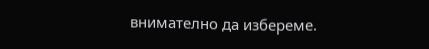внимателно да избереме.